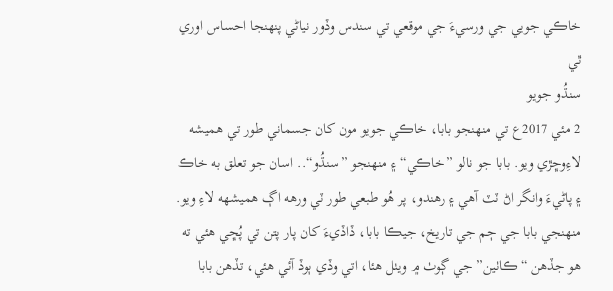خاڪي جويي جي ورسيءَ جي موقعي تي سندس وڏور نياڻي پنهنجا احساس اوري ٿي
سنڌُو جويو
2 مئي 2017ع تي منهنجو بابا، خاڪي جويو مون کان جسماني طور تي هميشه لاءِوڇڙي ويو. بابا جو نالو ”خاڪي“ ۽ منهنجو ”سنڌُو“.. اسان جو تعلق به خاڪ ۽ پاڻيءَ وانگر اڻ ٽٽ آهي ۽ رهندو، پر هُو طبعي طور ٽي ورهه اڳ هميشهه لاءِ ويو. منهنجي بابا جي ڄم جي تاريخ، جيڪا بابا، ڏاڏيءَ کان پار پتن تي پُڇي هئي ته هو جڏهن “ڪاٺين” جي ڳوٺ ۾ ويٺل هئا، اتي وڏي ٻوڏ آئي هئي، تڏهن بابا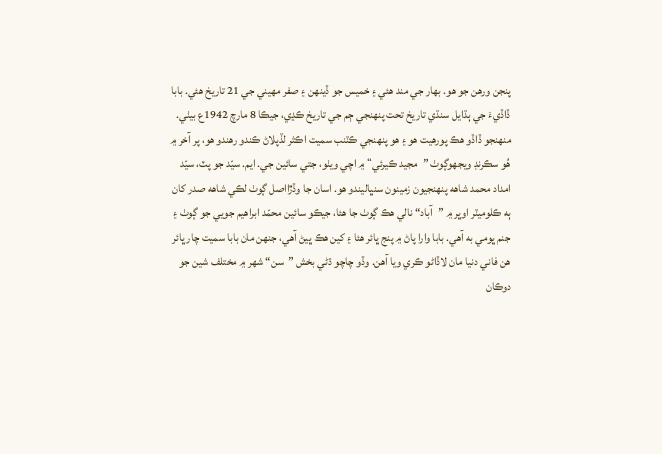پنجن ورهن جو هو. بهار جي مند هئي ۽ خميس جو ڏينهن ۽ صفر مهيني جي 21 تاريخ هئي. بابا ڏاڏيءَ جي ٻڌايل سنڌي تاريخ تحت پنهنجي ڄم جي تاريخ ڪڍي، جيڪا 8 مارچ 1942ع بيٺي. منهنجو ڏاڏو هڪ پورهيت هو ۽ هو پنهنجي ڪٽنب سميت اڪثر لڏپلاڻ ڪندو رهندو هو، پر آخر ۾ هُو سڪرنڊ ويجهوڳوٺ ”مجيد ڪيرئي“ ۾ اچي ويٺو، جتي سائين جي. ايم. سيّد جو پٽ، سيّد امداد محمد شاهه پنهنجيون زمينون سنڀاليندو هو. اسان جا وڏڙااصل ڳوٺ لڪي شاهه صدر کان ٻه ڪلوميٽر اوڀر ۾ ”آباد“ نالي هڪ ڳوٺ جا هئا، جيڪو سائين محمّد ابراهيم جويي جو ڳوٺ ۽ جنم ڀومي به آهي. بابا وارا پاڻ ۾ پنج ڀائر هئا ۽ کين هڪ ڀيڻ آهي، جنهن مان بابا سميت چار ڀائر هن فاني دنيا مان لاڏاڻو ڪري ويا آهن. وڏو چاچو ڌڻي بخش ”سن“ شهر ۾ مختلف شين جو دوڪان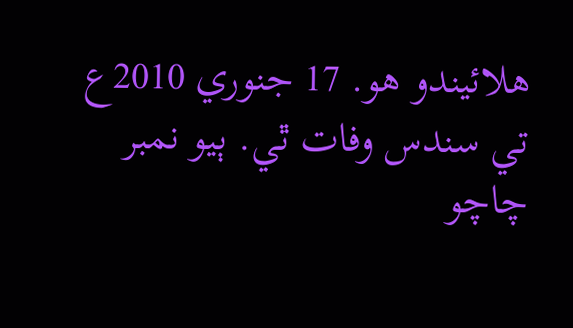هلائيندو هو. 17 جنوري 2010ع تي سندس وفات ٿي. ٻيو نمبر چاچو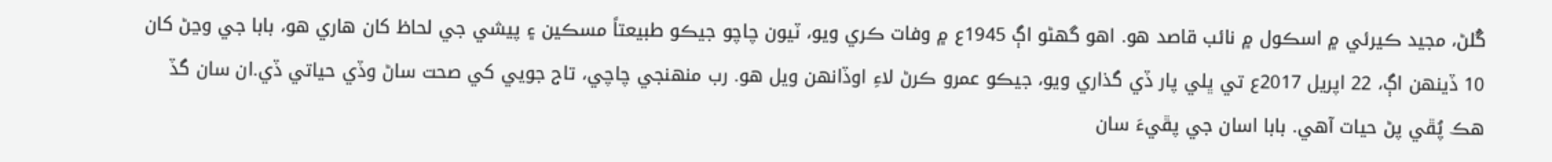گُلڻ، مجيد ڪيرئي ۾ اسڪول ۾ نائب قاصد هو. اهو گهڻو اڳ 1945ع ۾ وفات ڪري ويو، ٽيون چاچو جيڪو طبيعتاً مسڪين ۽ پيشي جي لحاظ کان هاري هو، بابا جي وڃڻ کان 10 ڏينهن اڳ، 22 اپريل 2017ع تي ڀلي پار ڏي گذاري ويو، جيڪو عمرو ڪرڻ لاءِ اوڏانهن ويل هو. رب منهنجي چاچي، تاج جويي کي صحت ساڻ وڏي حياتي ڏي.ان سان گڏ هڪ پُڦي پڻ حيات آهي. بابا اسان جي پڦيءَ سان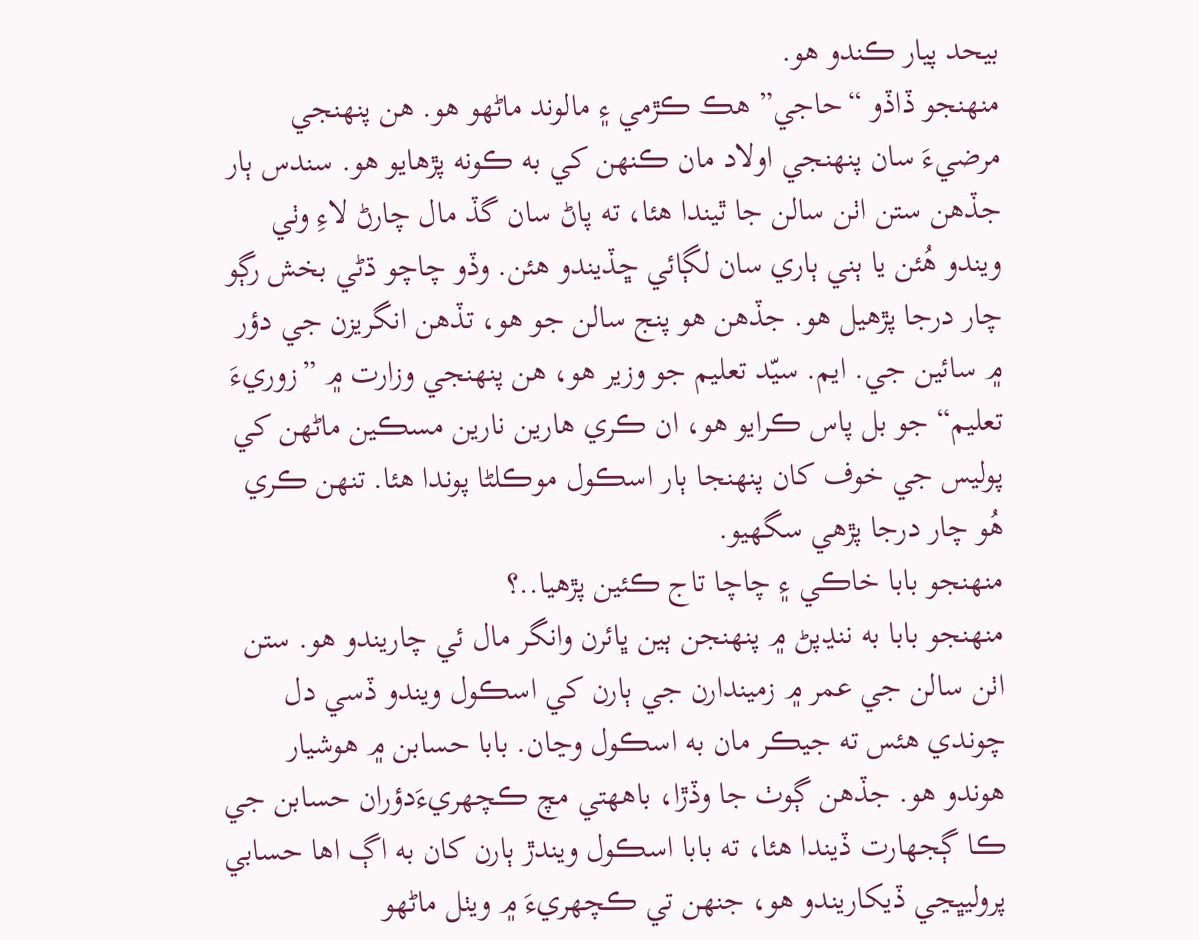بيحد پيار ڪندو هو.
منهنجو ڏاڏو “حاجي” هڪ ڪڙمي ۽ مالوند ماڻهو هو. هن پنهنجي مرضيءَ سان پنهنجي اولاد مان ڪنهن کي به ڪونه پڙهايو هو. سندس ٻار جڏهن ستن اٺن سالن جا ٿيندا هئا، ته پاڻ سان گڏ مال چارڻ لاءِ وٺي ويندو هُئن يا ٻني ٻاري سان لڳائي ڇڏيندو هئن. وڏو چاچو ڌڻي بخش رڳو چار درجا پڙهيل هو. جڏهن هو پنج سالن جو هو، تڏهن انگريزن جي دؤر ۾ سائين جي. ايم. سيّد تعليم جو وزير هو، هن پنهنجي وزارت ۾ ”زوريءَ تعليم“ جو بل پاس ڪرايو هو، ان ڪري هارين نارين مسڪين ماڻهن کي پوليس جي خوف کان پنهنجا ٻار اسڪول موڪلڻا پوندا هئا. تنهن ڪري هُو چار درجا پڙهي سگهيو.
منهنجو بابا خاڪي ۽ چاچا تاج ڪئين پڙهيا..؟
منهنجو بابا به ننڍپڻ ۾ پنهنجن ٻين ڀائرن وانگر مال ئي چاريندو هو. ستن اٺن سالن جي عمر ۾ زميندارن جي ٻارن کي اسڪول ويندو ڏسي دل چوندي هئس ته جيڪر مان به اسڪول وڃان. بابا حسابن ۾ هوشيار هوندو هو. جڏهن ڳوٺ جا وڏڙا، باھهتي مچ ڪچهريءَدؤران حسابن جي ڪا ڳجهارت ڏيندا هئا، ته بابا اسڪول ويندڙ ٻارن کان به اڳ اها حسابي پروليڀڃي ڏيکاريندو هو، جنهن تي ڪچهريءَ ۾ ويٺل ماڻهو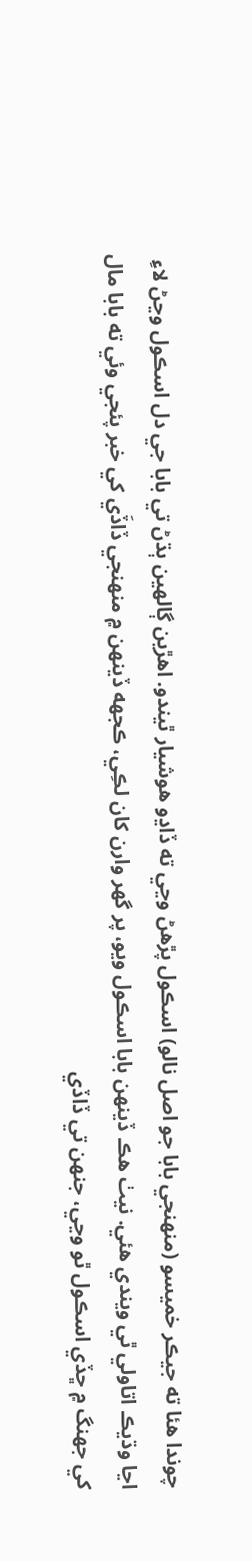چوندا هئا ته جيڪر خميسو (منهنجي بابا جو اصل نالو) اسڪول پڙهڻ وڃي ته ڏاڍو هوشيار ٿيندو. اهڙين ڳالهين ٻڌڻ تي بابا جي دل اسڪول وڃڻ لاءِ اڃا وڌيڪ اتاولي ٿي ويندي هئي. نيٺ هڪ ڏينهن بابا اسڪول ويو، پر گهر وارن کان لڪِي، ڪجهه ڏينهن ۾ منهنجي ڏاڏَي کي خبر پئجي وئي ته بابا مال کي جهنگ ۾ ڇڏي اسڪول ٿو وڃي، جنهن تي ڏاڏي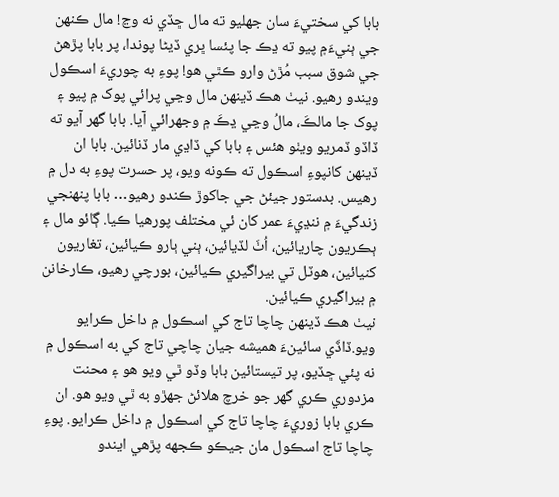بابا کي سختيءَ سان جهليو ته مال ڇڏي نه وڃ! مال ڪنهن جي ٻنيءَ۾ پيو ته ڍڪ جا پئسا ڀري ڏيڻا پوندا، پر بابا پڙهڻ جي شوق سبب مُڙڻ وارو ڪٿي هو! پوءِ به چوريءَ اسڪول ويندو رهيو. نيٺ هڪ ڏينهن مال وڃي پرائي پوک ۾ پيو ۽ پوک جا مالڪَ، مالُ وڃي ڍڪَ ۾ وجهرائي آيا. بابا گهر آيو ته ڏاڏو ڏمريو ويٺو هئس ۽ بابا کي ڏاڍي مار ڏنائين. بابا ان ڏينهن کانپوءِ اسڪول ته ڪونه ويو، پر حسرت پوءِ به دل ۾ رهيس. بدستور جيئڻ جي جاکوڙ ڪندو رهيو… بابا پنهنجي زندگيءَ ۾ ننڍيءَ عمر کان ئي مختلف پورهيا ڪيا. ڳائو مال ۽ ٻڪريون چاريائين، اُٺَ لڏيائين، ٻني ٻارو ڪيائين، تغاريون کنيائين، هوٽل تي بيراگيري ڪيائين، بورچي رهيو، ڪارخانن ۾ بيراگيري ڪيائين.
نيٺ هڪ ڏينهن چاچا تاج کي اسڪول ۾ داخل ڪرايو ويو.ڏاڏَي سائينءَ هميشه جيان چاچي تاج کي به اسڪول ۾ نه پئي ڇڏيو، پر تيستائين بابا وڏو ٿي ويو هو ۽ محنت مزدوري ڪري گهر جو خرچ هلائڻ جهڙو به ٿي ويو هو. ان ڪري بابا زوريءَ چاچا تاج کي اسڪول ۾ داخل ڪرايو. پوءِ چاچا تاج اسڪول مان جيڪو ڪجهه پڙهي ايندو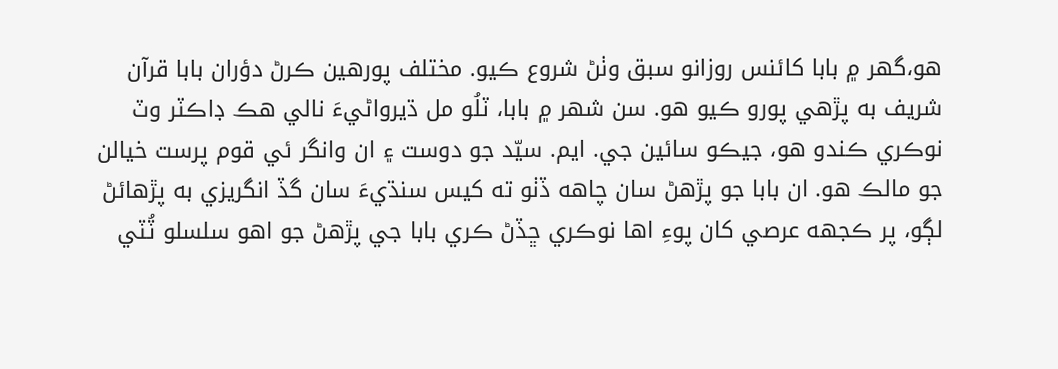هو،گهر ۾ بابا کائنس روزانو سبق وٺڻ شروع ڪيو. مختلف پورهين ڪرڻ دؤران بابا قرآن شريف به پڙهي پورو ڪيو هو. سن شهر ۾ بابا، ٽلُو مل ڌيرواڻيءَ نالي هڪ ڊاڪٽر وٽ نوڪري ڪندو هو، جيڪو سائين جي. ايم. سيّد جو دوست ۽ ان وانگر ئي قوم پرست خيالن جو مالڪ هو. ان بابا جو پڙهڻ سان چاھه ڏٺو ته کيس سنڌيءَ سان گڏ انگريزي به پڙهائڻ لڳو، پر ڪجهه عرصي کان پوءِ اها نوڪري ڇڏڻ ڪري بابا جي پڙهڻ جو اهو سلسلو ٽُٽي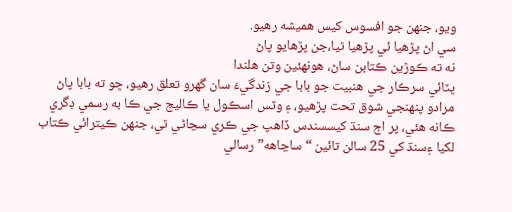ويو، جنهن جو افسوس کيس هميشه رهيو.
سي اڻ پڙهيا ئي پڙهيا ٿيا،جن پڙهايو پاڻ
نه ته ڪوڙين ڪتابن ساڻ، هونهئين وتن هلندا
ڀٽائي سرڪار جي هنبيت جو بابا جي زندگيءَ سان گهرو تعلق رهيو، ڇو ته بابا پاڻ مرادو پنهنجي شوق تحت پڙهيو، ۽ وٽس اسڪول يا ڪاليج جي ڪا به رسمي ڊگري ڪانه هئي، پر اڄ سنڌ کيسسندس ڏاهپ جي ڪري سڃاڻي ٿي، جنھن ڪيترائي ڪتاب لکيا ۽سنڌ کي 25 سالن تائين “ساڃاهه” رسالي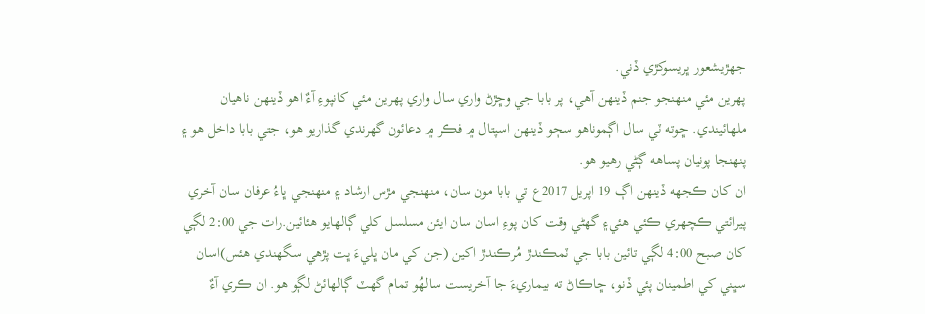جهڙيشعور ڀريسوکڙي ڏني.
پھرين مئي منهنجو جنم ڏينهن آهي، پر بابا جي وڇڙڻ واري سال واري پهرين مئي کانپوءِ آءٌ اهو ڏينهن ناهيان ملهائيندي. ڇوته ٽي سال اڳموناهو سڄو ڏينهن اسپتال ۾ فڪر ۾ دعائون گهرندي گذاريو هو، جتي بابا داخل هو ۽ پنهنجا پونيان پساهه ڳڻي رهيو هو.
ان کان ڪجهه ڏينهن اڳ 19 اپريل 2017ع تي بابا مون سان، منهنجي مڙس ارشاد ۽ منهنجي ڀاءُ عرفان سان آخري پيرائتي ڪچهري ڪئي هئي۽ گهڻي وقت کان پوءِ اسان سان ايئن مسلسل کلي ڳالھايو هئائين.رات جي 2:00 لڳي کان صبح 4:00 لڳي تائين بابا جي ٽمڪندڙ مُرڪندڙ اکين (جن کي مان ڀليءَ ڀت پڙهي سگهندي هئس)اسان سڀني کي اطمينان پئي ڏنو، ڇاڪاڻ ته بيماريءَ جا آخريست سالهُو تمام گهٽ ڳالهائڻ لڳو هو. ان ڪري آءٌ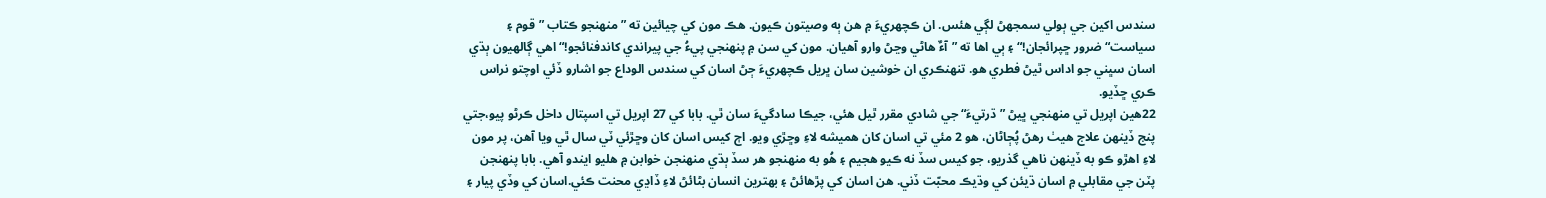سندس اکين جي ٻولي سمجهڻ لڳي هئس. ان ڪچهريءَ ۾ هن ٻه وصيتون ڪيون. هڪ مون کي چيائين ته ”منهنجو ڪتاب ”قوم ۽ سياست“ ضرور ڇپرائجان!“ ۽ ٻي اها ته ”آءٌ هاڻي وڃڻ وارو آهيان. مون کي سن ۾ پنهنجي پيءُ جي پيراندي کاندفنائجو!“ اهي ڳالهيون ٻڌي اسان سڀني جو اداس ٿيڻ فطري هو. تنهنڪري ان خوشين سان ڀريل ڪچهريءَ ڄڻ اسان کي سندس الوداع جو اشارو ڏئي اوچتو نراس ڪري ڇڏيو.
22هين اپريل تي منهنجي ڀيڻ ”ڌرتيءَ“ جي شادي مقرر ٿيل هئي، جيڪا سادگيءَ سان ٿي. بابا کي 27 اپريل تي اسپتال داخل ڪرڻو پيو،جتي پنج ڏينهن علاج هيٺ رهڻ پُڄاڻان، هو 2 مئي تي اسان کان هميشه لاءِ وڇڙي ويو. اڄ کيس اسان کان وڇڙئي ٽي سال ٿي ويا آهن، پر مون لاءِ اهڙو ڪو به ڏينهن ناهي گذريو، جو کيس سڏ نه ڪيو هجيم ۽ هُو به منهنجو هر سڏ ٻڌي منهنجن خوابن ۾ هليو ايندو آهي. بابا پنهنجن پٽن جي مقابلي ۾ اسان ڌيئن کي وڌيڪ محبّت ڏني. هن اسان کي پڙهائڻ ۽ بھترين انسان بڻائڻ لاءِ ڏاڍي محنت ڪئي.اسان کي وڏي پيار ۽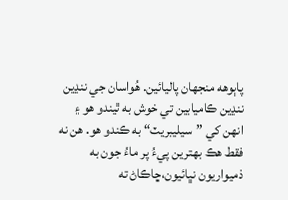پاٻوهه منجهان پاليائين. هُواسان جي ننڍين ننڍين ڪاميابين تي خوش به ٿيندو هو ۽ انهن کي ”سيليبريٽ“ به ڪندو هو. هن نه فقط هڪ بهترين پيءُ پر ماءُ جون به ذميواريون نڀائيون،ڇاڪاڻ ته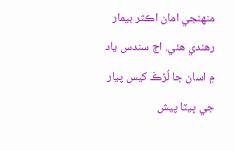منهنجي امان اڪثر بيمار رهندي هئي. اڄ سندس ياد ۾ اسان جا لُڙڪَ کيس پيار جي ڀيٽا پيش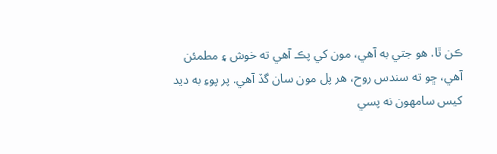ڪن ٿا. هو جتي به آهي، مون کي پڪ آهي ته خوش ۽ مطمئن آهي، ڇو ته سندس روح، هر پل مون سان گڏ آهي. پر پوءِ به ديد کيس سامهون نه پسي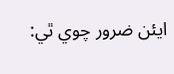ايئن ضرور چوي ٿي: